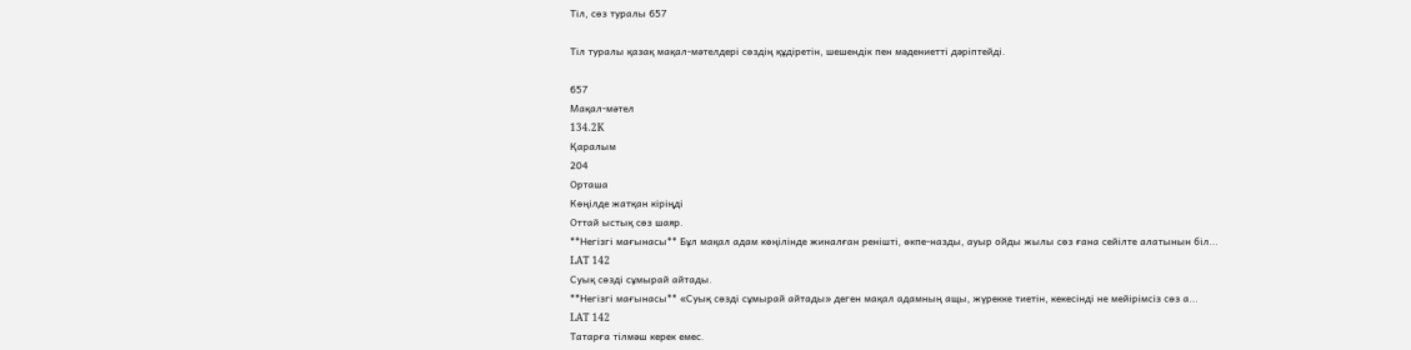Тіл, сөз туралы 657

Тіл туралы қазақ мақал-мәтелдері сөздің құдіретін, шешендік пен мәдениетті дәріптейді.

657
Мақал-мәтел
134.2K
Қаралым
204
Орташа
Көңілде жатқан кіріңді
Оттай ыстық сөз шаяр.
**Негізгі мағынасы** Бұл мақал адам көңілінде жиналған ренішті, өкпе-назды, ауыр ойды жылы сөз ғана сейілте алатынын біл...
LAT 142
Суық сөзді сұмырай айтады.
**Негізгі мағынасы** «Суық сөзді сұмырай айтады» деген мақал адамның ащы, жүрекке тиетін, кекесінді не мейірімсіз сөз а...
LAT 142
Татарға тілмәш керек емес.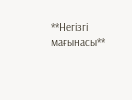**Негізгі мағынасы**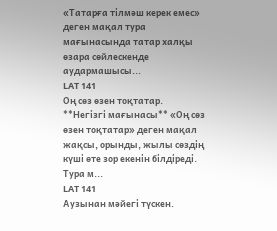«Татарға тілмәш керек емес» деген мақал тура мағынасында татар халқы өзара сөйлескенде аудармашысы...
LAT 141
Оң сөз өзен тоқтатар.
**Негізгі мағынасы** «Оң сөз өзен тоқтатар» деген мақал жақсы, орынды, жылы сөздің күші өте зор екенін білдіреді. Тура м...
LAT 141
Аузынан мәйегі түскен.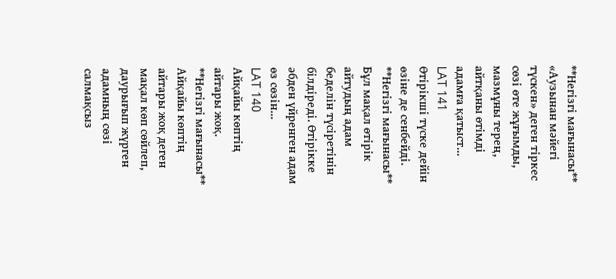**Негізгі мағынасы** «Аузынан мәйегі түскен» деген тіркес сөзі өте жұғымды, мазмұны терең, айтқаны өтімді адамға қатыст...
LAT 141
Өтірікші түске дейін өзіне де сенбейді.
**Негізгі мағынасы** Бұл мақал өтірік айтудың адам беделін түсіретінін білдіреді. Өтірікке әбден үйренген адам өз сөзін...
LAT 140
Айқайы көптің айтары жоқ.
**Негізгі мағынасы** Айқайы көптің айтары жоқ деген мақал көп сөйлеп, даурығып жүрген адамның сөзі салмақсыз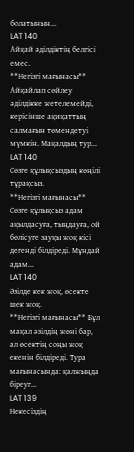болатынын...
LAT 140
Айқай әділдіктің белгісі емес.
**Негізгі мағынасы** Айқайлап сөйлеу әділдікке жетелемейді, керісінше ақиқаттың салмағын төмендетуі мүмкін. Мақалдың тур...
LAT 140
Сөзге құлықсыздың көңілі тұрақсыз.
**Негізгі мағынасы** Сөзге құлықсыз адам ақылдасуға, тыңдауға, ой бөлісуге зауқы жоқ кісі дегенді білдіреді. Мұндай адам...
LAT 140
Әзілде кек жоқ, өсекте шек жоқ.
**Негізгі мағынасы** Бұл мақал әзілдің жөні бар, ал өсектің соңы жоқ екенін білдіреді. Тура мағынасында: қалжыңда біреуг...
LAT 139
Некесіздің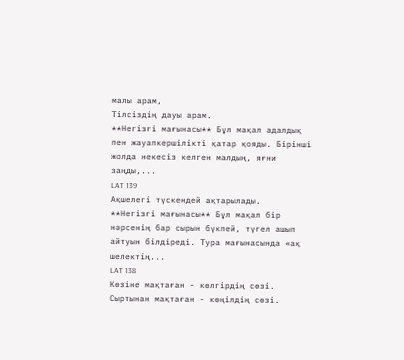малы арам,
Тілсіздің дауы арам.
**Негізгі мағынасы** Бұл мақал адалдық пен жауапкершілікті қатар қояды. Бірінші жолда некесіз келген малдың, яғни заңды,...
LAT 139
Ақшелегі түскендей ақтарылады.
**Негізгі мағынасы** Бұл мақал бір нәрсенің бар сырын бүкпей, түгел ашып айтуын білдіреді. Тура мағынасында «ақ шелектің...
LAT 138
Көзіне мақтаған - көлгірдің сөзі.
Сыртынан мақтаған - көңілдің сөзі.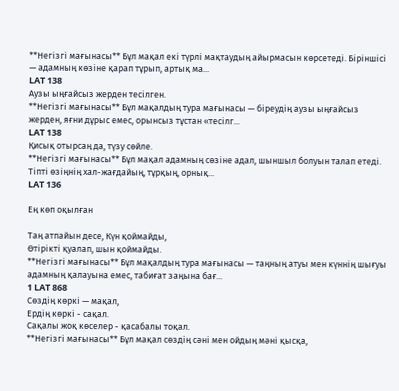**Негізгі мағынасы** Бұл мақал екі түрлі мақтаудың айырмасын көрсетеді. Біріншісі — адамның көзіне қарап тұрып, артық ма...
LAT 138
Аузы ыңғайсыз жерден тесілген.
**Негізгі мағынасы** Бұл мақалдың тура мағынасы — біреудің аузы ыңғайсыз жерден, яғни дұрыс емес, орынсыз тұстан «тесілг...
LAT 138
Қисық отырсаң да, түзу сөйле.
**Негізгі мағынасы** Бұл мақал адамның сөзіне адал, шыншыл болуын талап етеді. Тіпті өзіңнің хал-жағдайың, тұрқың, орнық...
LAT 136

Ең көп оқылған

Таң атпайын десе, Күн қоймайды,
Өтірікті қуалап, шын қоймайды.
**Негізгі мағынасы** Бұл мақалдың тура мағынасы — таңның атуы мен күннің шығуы адамның қалауына емес, табиғат заңына бағ...
1 LAT 868
Сөздің көркі — мақал,
Ердің көркі - сақал.
Сақалы жоқ көселер - қасабалы тоқал.
**Негізгі мағынасы** Бұл мақал сөздің сәні мен ойдың мәні қысқа,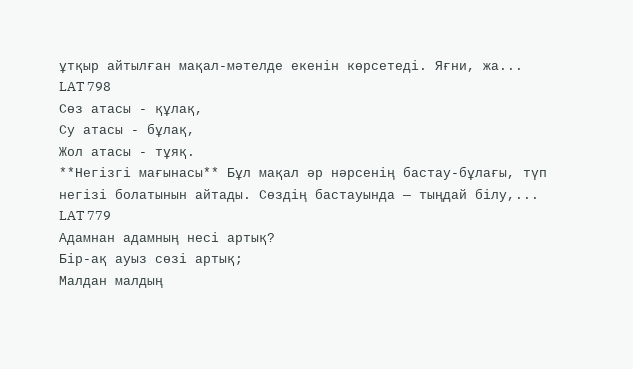ұтқыр айтылған мақал-мәтелде екенін көрсетеді. Яғни, жа...
LAT 798
Сөз атасы - құлақ,
Су атасы - бұлақ,
Жол атасы - тұяқ.
**Негізгі мағынасы** Бұл мақал әр нәрсенің бастау-бұлағы, түп негізі болатынын айтады. Сөздің бастауында — тыңдай білу,...
LAT 779
Адамнан адамның несі артық?
Бір-ақ ауыз сөзі артық;
Малдан малдың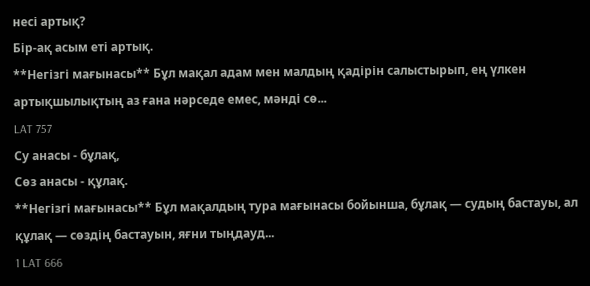несі артық?
Бір-ақ асым еті артық.
**Негізгі мағынасы** Бұл мақал адам мен малдың қадірін салыстырып, ең үлкен артықшылықтың аз ғана нәрседе емес, мәнді сө...
LAT 757
Су анасы - бұлақ,
Сөз анасы - құлақ.
**Негізгі мағынасы** Бұл мақалдың тура мағынасы бойынша, бұлақ — судың бастауы, ал құлақ — сөздің бастауын, яғни тыңдауд...
1 LAT 666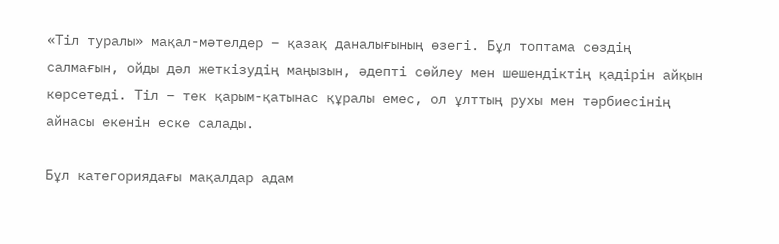«Тіл туралы» мақал-мәтелдер – қазақ даналығының өзегі. Бұл топтама сөздің салмағын, ойды дәл жеткізудің маңызын, әдепті сөйлеу мен шешендіктің қадірін айқын көрсетеді. Тіл – тек қарым-қатынас құралы емес, ол ұлттың рухы мен тәрбиесінің айнасы екенін еске салады.

Бұл категориядағы мақалдар адам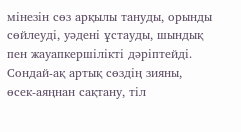мінезін сөз арқылы тануды, орынды сөйлеуді, уәдені ұстауды, шындық пен жауапкершілікті дәріптейді. Сондай-ақ артық сөздің зияны, өсек-аяңнан сақтану, тіл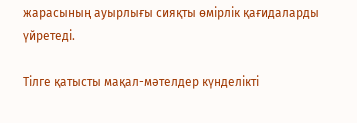жарасының ауырлығы сияқты өмірлік қағидаларды үйретеді.

Тілге қатысты мақал-мәтелдер күнделікті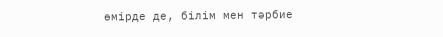өмірде де, білім мен тәрбие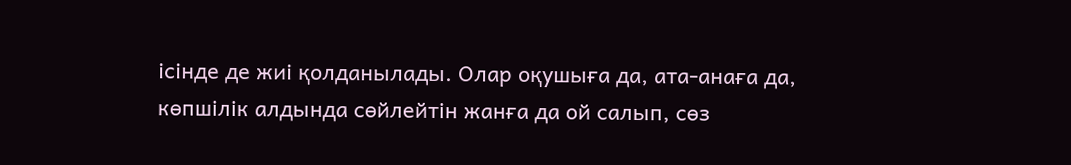ісінде де жиі қолданылады. Олар оқушыға да, ата-анаға да, көпшілік алдында сөйлейтін жанға да ой салып, сөз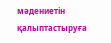мәдениетін қалыптастыруға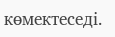көмектеседі.